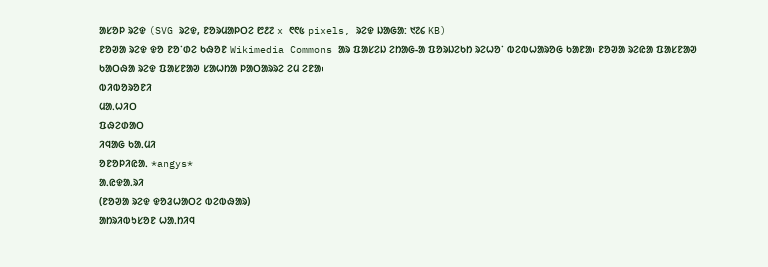ᱟᱥᱚᱞ ᱨᱮᱫ (SVG ᱨᱮᱫ, ᱱᱚᱨᱢᱟᱞᱛᱮ ᱘᱒᱗ x ᱖᱖᱕ pixels, ᱨᱮᱫ ᱡᱟᱜᱟ: ᱑᱗᱔ KB)
ᱱᱚᱣᱟ ᱨᱮᱫ ᱫᱚ ᱱᱚᱸᱰᱮ ᱠᱷᱚᱱ Wikimedia Commons ᱟᱨ ᱯᱟᱥᱮᱡ ᱮᱴᱟᱜ-ᱟ ᱯᱚᱨᱡᱮᱠᱴ ᱨᱮᱦᱚᱸ ᱵᱮᱵᱦᱟᱨᱚᱜ ᱠᱟᱱᱟ᱾ ᱱᱚᱣᱟ ᱨᱮᱭᱟ ᱯᱟᱥᱱᱟᱣ ᱠᱟᱛᱷᱟ ᱨᱮᱫ ᱯᱟᱥᱱᱟᱣ ᱥᱟᱦᱴᱟ ᱞᱟᱛᱟᱨᱨᱮ ᱮᱢ ᱮᱱᱟ᱾
ᱵᱤᱵᱚᱨᱚᱱᱤ
ᱢᱟᱹᱦᱤᱛ
ᱯᱷᱮᱰᱟᱛ
ᱤᱧᱟᱜ ᱠᱟᱹᱢᱤ
ᱚᱱᱚᱞᱤᱭᱟᱹ *angys*
ᱟᱹᱭᱫᱟᱹᱨᱤ
(ᱱᱚᱣᱟ ᱨᱮᱫ ᱫᱚᱲᱦᱟᱛᱮ ᱵᱮᱵᱷᱟᱨ)
ᱟᱴᱨᱤᱵᱩᱥᱚᱱ ᱦᱟᱹᱴᱤᱧ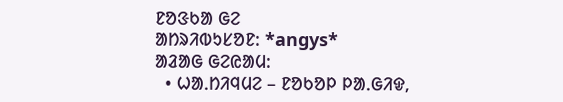ᱱᱚᱝᱠᱟ ᱜᱮ
ᱟᱴᱨᱤᱵᱩᱥᱚᱱ: *angys*
ᱟᱲᱟᱜ ᱜᱮᱭᱟᱢ:
  • ᱦᱟᱹᱴᱤᱧᱢᱮ – ᱱᱚᱠᱚᱞ ᱞᱟᱹᱜᱤᱫ,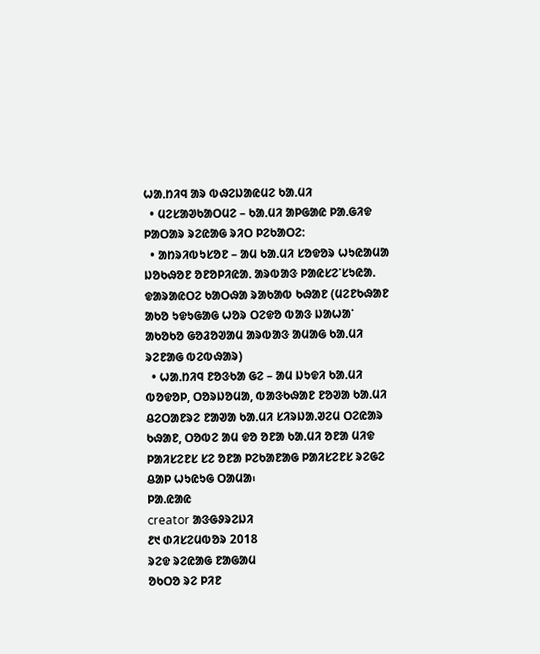ᱦᱟᱹᱴᱤᱧ ᱟᱨ ᱵᱷᱮᱡᱟᱭᱢᱮ ᱠᱟᱹᱢᱤ
  • ᱢᱮᱥᱟᱣᱠᱟᱛᱢᱮ – ᱠᱟᱹᱢᱤ ᱟᱞᱜᱟᱭ ᱞᱟᱹᱜᱤᱫ
ᱞᱟᱛᱟᱨ ᱨᱮᱭᱟᱜ ᱨᱤᱛ ᱞᱮᱠᱟᱛᱮ:
  • ᱟᱴᱨᱤᱵᱩᱥᱚᱱ – ᱟᱢ ᱠᱟᱹᱢᱤ ᱥᱚᱫᱚᱨ ᱦᱩᱭᱟᱢᱟ ᱡᱚᱠᱷᱚᱱ ᱚᱱᱚᱞᱤᱭᱟᱹ ᱟᱨᱵᱟᱝ ᱞᱟᱭᱥᱮᱸᱥᱩᱭᱟᱹ ᱫᱟᱨᱟᱭᱛᱮ ᱠᱟᱛᱷᱟ ᱨᱟᱠᱟᱵ ᱠᱷᱟᱱ (ᱢᱮᱱᱠᱷᱟᱱ ᱟᱠᱚ ᱩᱫᱩᱜᱟᱜ ᱦᱚᱨ ᱛᱮᱫᱚ ᱵᱟᱝ ᱡᱟᱦᱟᱸ ᱟᱠᱚᱠᱚ ᱜᱚᱲᱚᱣᱟᱢ ᱟᱨᱵᱟᱝ ᱟᱢᱟᱜ ᱠᱟᱹᱢᱤ ᱨᱮᱱᱟᱜ ᱵᱮᱵᱷᱟᱨ)
  • ᱦᱟᱹᱴᱤᱧ ᱱᱚᱝᱠᱟ ᱜᱮ – ᱟᱢ ᱡᱩᱫᱤ ᱠᱟᱹᱢᱤ ᱵᱚᱫᱚᱞ, ᱛᱚᱨᱡᱚᱢᱟ, ᱵᱟᱝᱠᱷᱟᱱ ᱱᱚᱣᱟ ᱠᱟᱹᱢᱤ ᱪᱮᱛᱟᱱᱨᱮ ᱱᱟᱣᱟ ᱠᱟᱹᱢᱤ ᱥᱤᱨᱡᱟᱹᱣᱮᱢ ᱛᱮᱭᱟᱨ ᱠᱷᱟᱱ, ᱛᱚᱵᱮ ᱟᱢ ᱫᱚ ᱚᱱᱟ ᱠᱟᱹᱢᱤ ᱚᱱᱟ ᱢᱤᱫ ᱞᱟᱤᱥᱮᱱᱥ ᱥᱮ ᱚᱱᱟ ᱞᱮᱠᱟᱱᱟᱜ ᱞᱟᱤᱥᱮᱱᱥ ᱨᱮᱜᱮ ᱪᱟᱞ ᱦᱩᱭᱩᱜ ᱛᱟᱢᱟ᱾
ᱞᱟ.ᱭᱟᱭ
creator ᱟᱝᱜᱽᱨᱮᱡᱤ
᱒᱑ ᱰᱤᱥᱮᱢᱵᱚᱨ 2018
ᱨᱮᱫ ᱨᱮᱭᱟᱜ ᱱᱟᱜᱟᱢ
ᱚᱠᱛᱚ ᱨᱮ ᱞᱤᱱ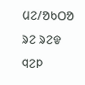ᱢᱮ/ᱚᱠᱛᱚ ᱨᱮ ᱨᱮᱫ ᱧᱮᱞ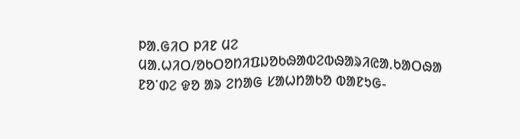ᱞᱟᱹᱜᱤᱛ ᱞᱤᱱ ᱢᱮ
ᱢᱟᱹᱦᱤᱛ/ᱚᱠᱛᱚᱴᱤᱯᱡᱚᱠᱷᱟᱵᱮᱵᱷᱟᱨᱤᱭᱟᱹᱠᱟᱛᱷᱟ
ᱱᱚᱸᱰᱮ ᱫᱚ ᱟᱨ ᱮᱴᱟᱜ ᱥᱟᱦᱴᱟᱠᱚ ᱵᱟᱱᱩᱜ-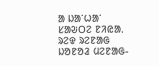ᱟ ᱡᱟᱸᱦᱟᱸ ᱥᱟᱶᱛᱮ ᱱᱤᱭᱟᱹ ᱨᱮᱫ ᱨᱮᱱᱟᱜ ᱡᱚᱱᱚᱲ ᱢᱮᱱᱟᱜ-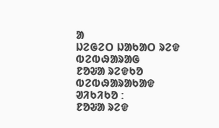ᱟ
ᱡᱮᱜᱮᱛ ᱡᱟᱠᱟᱛ ᱨᱮᱫ ᱵᱮᱵᱷᱟᱨᱟᱜ
ᱱᱚᱶᱟ ᱨᱮᱫᱠᱚ ᱵᱮᱵᱷᱟᱨᱟᱠᱟᱫ ᱣᱤᱠᱤᱠᱚ :
ᱱᱚᱶᱟ ᱨᱮᱫ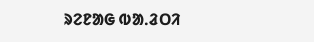ᱨᱮᱱᱟᱜ ᱵᱟᱹᱲᱛᱤ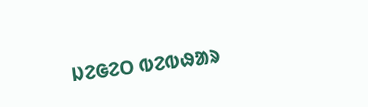ᱡᱮᱜᱮᱛ ᱵᱮᱵᱷᱟᱨ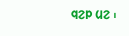ᱧᱮᱞ ᱢᱮ ᱾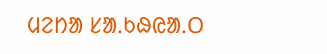ᱢᱮᱴᱟ ᱥᱟᱹᱠᱷᱭᱟᱹᱛ